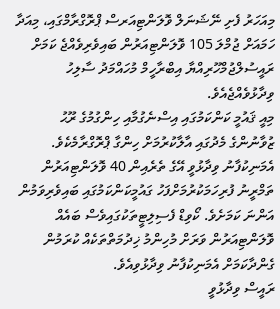މިއަހަރު ފެށި ނޭޝަނަލް ވޮލަންޓިއަރސް ޕްރޮގްރާމްގައި، މިއަދާ ހަމައަށް ޖުމްލަ 105 ވޮލަންޓިއަރުން ބައިވެރިވެއްޖެ ކަމަށް ރައީސުލްޖުމްހޫރިއްޔާ އިބްރާހީމް މުހައްމަދު ސާލިހު ވިދާޅުވެއްޖެއެވެ.
މިއީ ޤައުމީ ކަންކަމުގައި އިސްނެގުމާއި ހިންގުމުގެ ރޫޙު ޒުވާނުންގެ މެދުގައި އާލާކުރުމަށް ހިންގާ ޕްރޮގްރާމެކެވެ. އެމަނިކުފާނު ވިދާޅުވީ އޭގެ ތެރެއިން 40 ވޮލަންޓިއަރުން ތަމްރީނު ފުރިހަމަކުރުމަށްފަހު ގައުމީކަންކަމުގައި ބައިވެރިވަމުން އަންނަ ކަމަށެވެ. ކޯވިޑް ފެސިލިޓީތަކުގައިވެސް ބައެއް ވޮލަންޓިއަރުން ވަރަށް މުހިންމު ޚިދުމަތްތަކެއް ކުރަމުން ގެންދާކަމަށް އެމަނިކުފާނު ވިދާޅުވިއެވެ.
ރައީސް ވިދާޅުވީ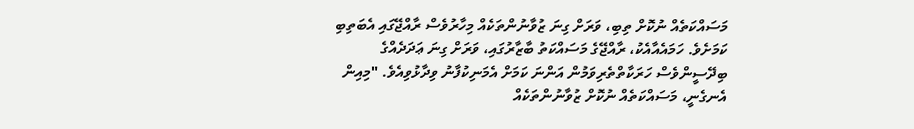މަސައްކަތެއް ނުކޮށް ތިބި، ވަރަށް ގިނަ ޒުވާނުންތަކެއް މިހާރުވެސް ރާއްޖޭގައި އެބަތިބި ކަމަށެވެ. ހަމައެއާއެކު، ރާއްޖޭގެ މަސައްކަތު ބާޒާރުގައި، ވަރަށް ގިނަ ޢަދަދެއްގެ ބިދޭސީންވެސް ހަރަކާތްތެރިވަމުން އަންނަ ކަމަށް އެމަނިކުފާނު ވިދާޅުވިއެވެ. "މިއިން އެނގެނީ، މަސައްކަތެއް ނުކޮށް ޒުވާނުންތަކެއް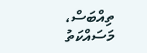ތިއްބަސް، މަސައްކަތު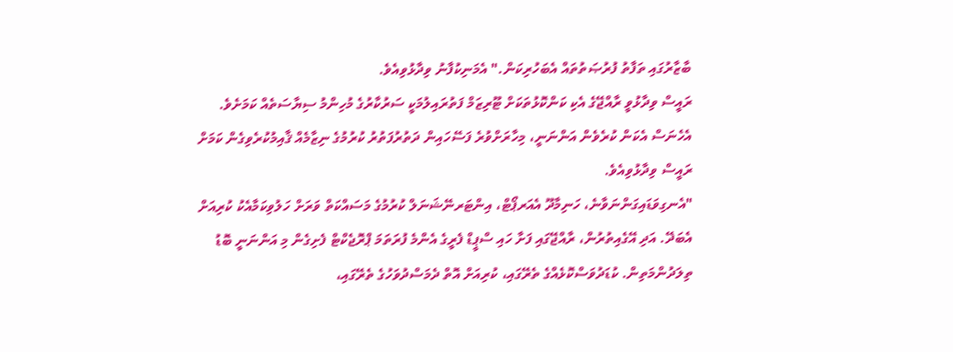ބާޒާރުގައި ތަފާތު ފުރުޞަތުތައް އެބަހުރިކަން." އެމަނިކުފާނު ވިދާޅުވިއެވެ.
ރައީސް ވިދާޅުވީ ރާއްޖޭގެ އެކި ކަންކޮޅުތަކަށް ޓޫރިޒަމް ފަތުރައިލުމަކީ ސަރުކާރުގެ މުހިންމު ސިޔާސަތެއް ކަމަށެވެ. އެހެނަސް އެކަން ކުރެވެން އަންނަނީ، މިހާރަށްވުރެ ފަސޭހައިން ދަތުރުފަތުރު ކުރުމުގެ ނިޒާމެއް ޤާއިމުކުރެވިގެން ކަމަށް ރައީސް ވިދާޅުވިއެވެ.
"އެނގިވަޑައިގަންނަވާނެ، ހަނިމާދޫ އެއަރޕޯޓް، އިންޓަރނޭޝަނަލް ކުރުމުގެ މަސައްކަތް ވަރަށް ހަލުވިކަމާއެކު ކުރިއަށް އެބަދޭ. އަދި އޭގެއިތުރުން، ރާއްޖޭގައި ފަށާ ހައި ސްޕީޑް ފެރީގެ އެންމެ ފުރަތަމަ ޕްރޮޖެކްޓް ފެށިގެން މި އަންނަނީ ބޮޑު ތިލަދުންމަތިން. ކުޑަދުވަސްކޮޅެއްގެ ތެރޭގައި، ކުރިއަށް އޮތް ދެމަސްދުވަހުގެ ތެރޭގައި،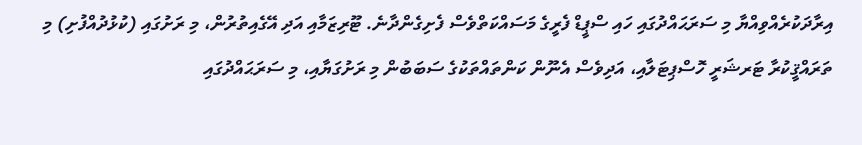އިރާދަކުރެއްވިއްޔާ މި ސަރަޙައްދުގައި ހައި ސްޕީޑް ފެރީގެ މަސައްކަތްވެސް ފެށިގެންދާނެ. ޓޫރިޒަމާއި އަދި އޭގެއިތުރުން، މި ރަށުގައި (ކުޅުދުއްފުށި) މި ތަރައްޤީކުރާ ޓަރޝަރީ ހޮސްޕިޓަލާއި، އަދިވެސް އެނޫން ކަންތައްތަކުގެ ސަބަބުން މި ރަށުގަޔާއި، މި ސަރަޙައްދުގައި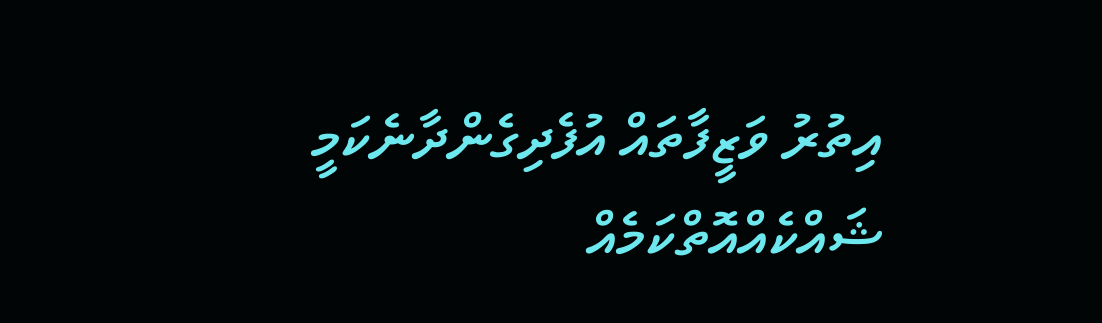އިތުރު ވަޒީފާތައް އުފެދިގެންދާނެކަމީ ޝައްކެއްއޮތްކަމެއް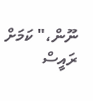ނޫން،" ކަމަށް ރައީސް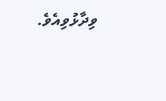ވިދާޅުވިއެވެ.